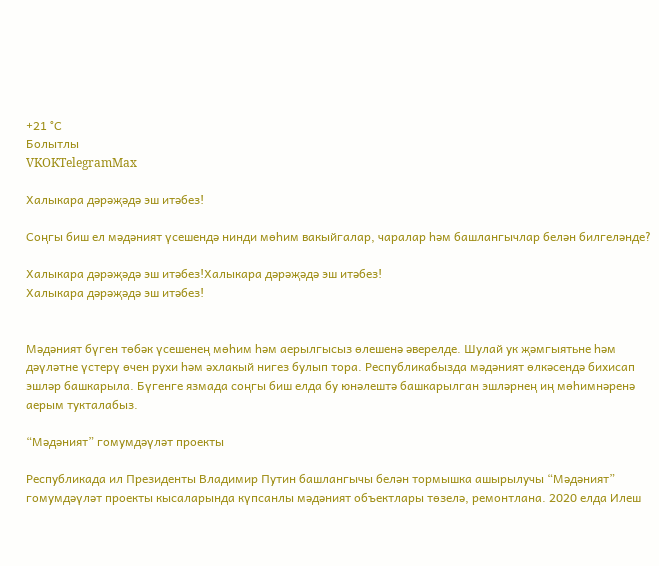+21 °С
Болытлы
VKOKTelegramMax

Халыкара дәрәҗәдә эш итәбез!

Соңгы биш ел мәдәният үсешендә нинди мөһим вакыйгалар, чаралар һәм башлангычлар белән билгеләнде?

Халыкара дәрәҗәдә эш итәбез!Халыкара дәрәҗәдә эш итәбез!
Халыкара дәрәҗәдә эш итәбез!


Мәдәният бүген төбәк үсешенең мөһим һәм аерылгысыз өлешенә әверелде. Шулай ук җәмгыятьне һәм дәүләтне үстерү өчен рухи һәм әхлакый нигез булып тора. Республикабызда мәдәният өлкәсендә бихисап эшләр башкарыла. Бүгенге язмада соңгы биш елда бу юнәлештә башкарылган эшләрнең иң мөһимнәренә аерым тукталабыз.

“Мәдәният” гомумдәүләт проекты

Республикада ил Президенты Владимир Путин башлангычы белән тормышка ашырылучы “Мәдәният” гомумдәүләт проекты кысаларында күпсанлы мәдәният объектлары төзелә, ремонтлана. 2020 елда Илеш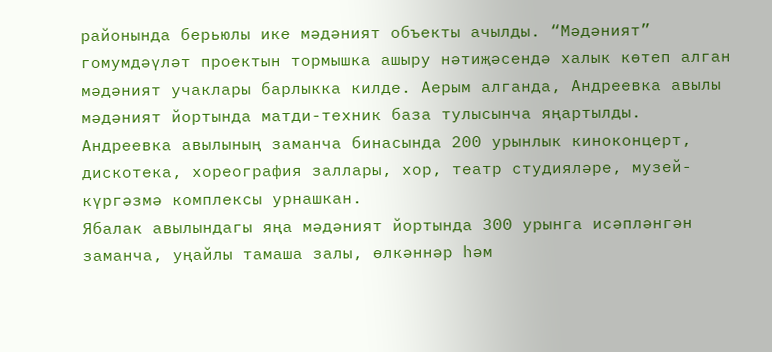районында берьюлы ике мәдәният объекты ачылды. “Мәдәният” гомумдәүләт проектын тормышка ашыру нәтиҗәсендә халык көтеп алган мәдәният учаклары барлыкка килде. Аерым алганда, Андреевка авылы мәдәният йортында матди-техник база тулысынча яңартылды. Андреевка авылының заманча бинасында 200 урынлык киноконцерт, дискотека, хореография заллары, хор, театр студияләре, музей-күргәзмә комплексы урнашкан.
Ябалак авылындагы яңа мәдәният йортында 300 урынга исәпләнгән заманча, уңайлы тамаша залы, өлкәннәр һәм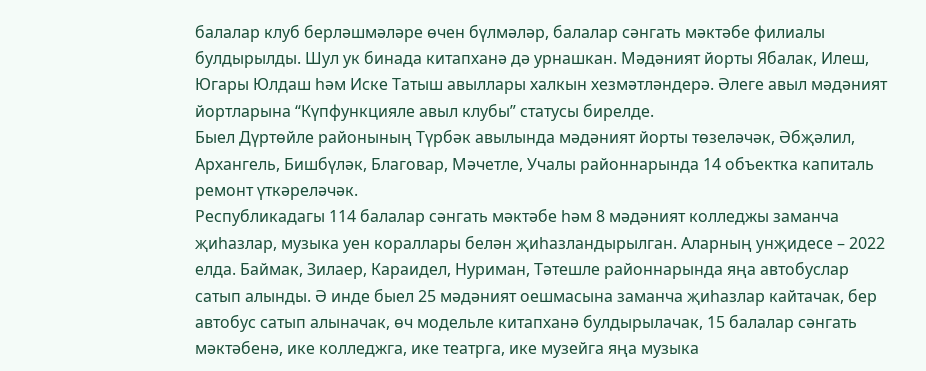балалар клуб берләшмәләре өчен бүлмәләр, балалар сәнгать мәктәбе филиалы булдырылды. Шул ук бинада китапханә дә урнашкан. Мәдәният йорты Ябалак, Илеш, Югары Юлдаш һәм Иске Татыш авыллары халкын хезмәтләндерә. Әлеге авыл мәдәният йортларына “Күпфункцияле авыл клубы” статусы бирелде.
Быел Дүртөйле районының Түрбәк авылында мәдәният йорты төзеләчәк, Әбҗәлил, Архангель, Бишбүләк, Благовар, Мәчетле, Учалы районнарында 14 объектка капиталь ремонт үткәреләчәк.
Республикадагы 114 балалар сәнгать мәктәбе һәм 8 мәдәният колледжы заманча җиһазлар, музыка уен кораллары белән җиһазландырылган. Аларның унҗидесе – 2022 елда. Баймак, Зилаер, Караидел, Нуриман, Тәтешле районнарында яңа автобуслар сатып алынды. Ә инде быел 25 мәдәният оешмасына заманча җиһазлар кайтачак, бер автобус сатып алыначак, өч модельле китапханә булдырылачак, 15 балалар сәнгать мәктәбенә, ике колледжга, ике театрга, ике музейга яңа музыка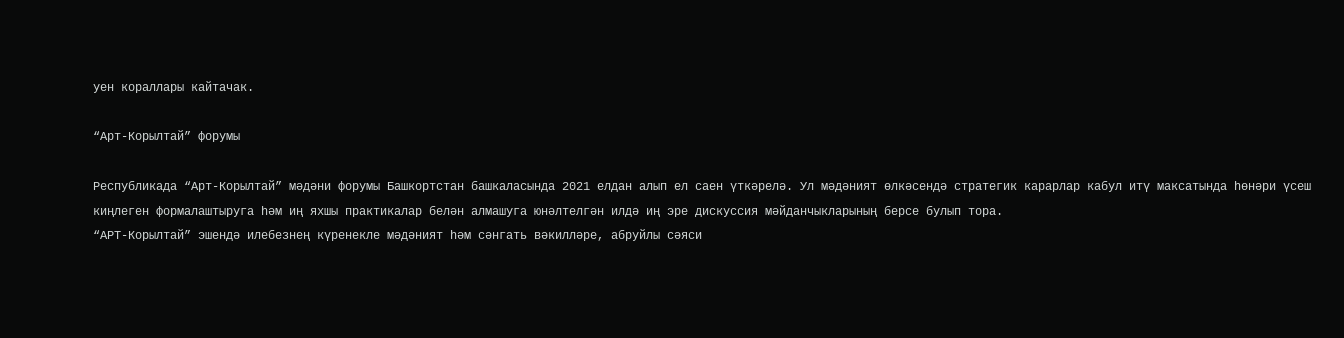уен кораллары кайтачак.

“Арт-Корылтай” форумы

Республикада “Арт-Корылтай” мәдәни форумы Башкортстан башкаласында 2021 елдан алып ел саен үткәрелә. Ул мәдәният өлкәсендә стратегик карарлар кабул итү максатында һөнәри үсеш киңлеген формалаштыруга һәм иң яхшы практикалар белән алмашуга юнәлтелгән илдә иң эре дискуссия мәйданчыкларының берсе булып тора.
“АРТ-Корылтай” эшендә илебезнең күренекле мәдәният һәм сәнгать вәкилләре, абруйлы сәяси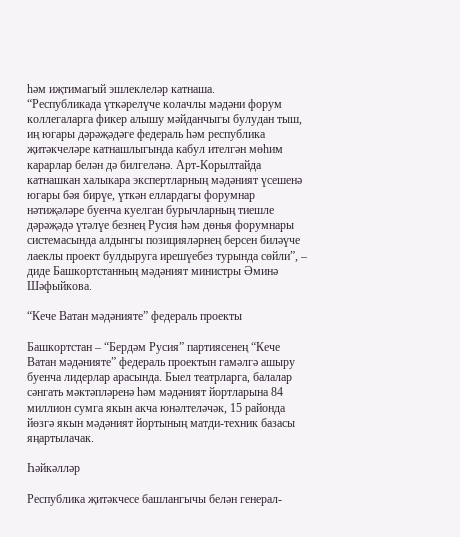һәм иҗтимагый эшлеклеләр катнаша.
“Республикада үткәрелүче колачлы мәдәни форум коллегаларга фикер алышу мәйданчыгы булудан тыш, иң югары дәрәҗәдәге федераль һәм республика җитәкчеләре катнашлыгында кабул ителгән мөһим карарлар белән дә билгеләнә. Арт-Корылтайда катнашкан халыкара экспертларның мәдәният үсешенә югары бәя бирүе, үткән еллардагы форумнар нәтиҗәләре буенча куелган бурычларның тиешле дәрәҗәдә үтәлүе безнең Русия һәм дөнья форумнары системасында алдынгы позицияләрнең берсен биләүче лаеклы проект булдыруга ирешүебез турында сөйли”, – диде Башкортстанның мәдәният министры Әминә Шәфыйкова.

“Кече Ватан мәдәнияте” федераль проекты

Башкортстан – “Бердәм Русия” партиясенең “Кече Ватан мәдәнияте” федераль проектын гамәлгә ашыру буенча лидерлар арасында. Быел театрларга, балалар сәнгать мәктәпләренә һәм мәдәният йортларына 84 миллион сумга якын акча юнәлтеләчәк, 15 районда йөзгә якын мәдәният йортының матди-техник базасы яңартылачак.

Һәйкәлләр

Республика җитәкчесе башлангычы белән генерал-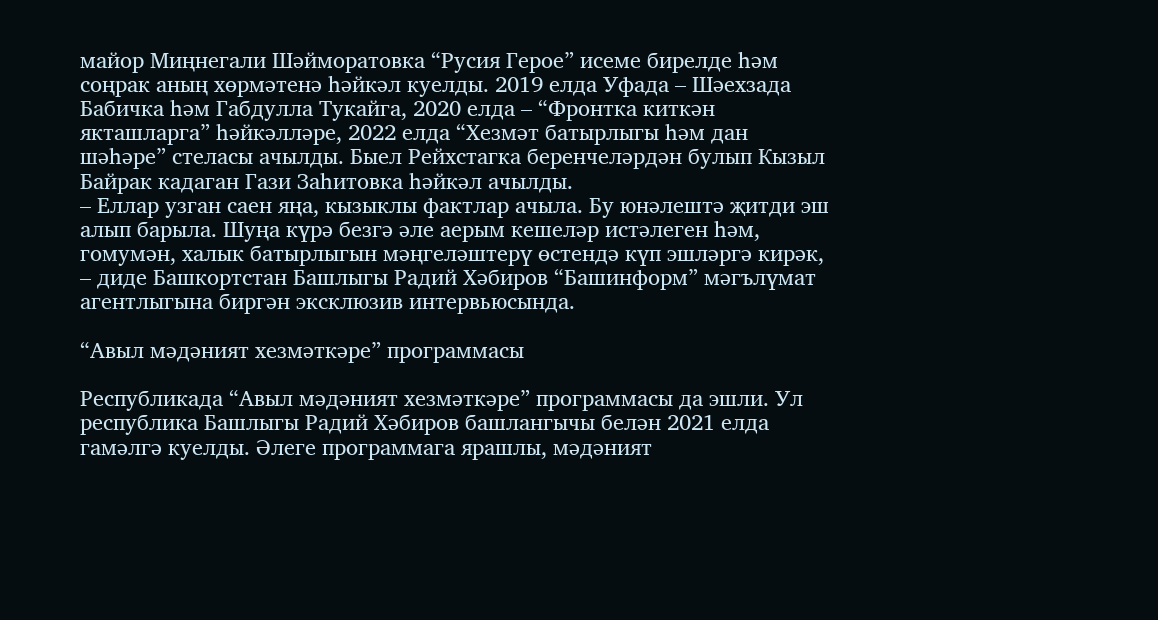майор Миңнегали Шәйморатовка “Русия Герое” исеме бирелде һәм соңрак аның хөрмәтенә һәйкәл куелды. 2019 елда Уфада – Шәехзада Бабичка һәм Габдулла Тукайга, 2020 елда – “Фронтка киткән якташларга” һәйкәлләре, 2022 елда “Хезмәт батырлыгы һәм дан шәһәре” стеласы ачылды. Быел Рейхстагка беренчеләрдән булып Кызыл Байрак кадаган Гази Заһитовка һәйкәл ачылды.
– Еллар узган саен яңа, кызыклы фактлар ачыла. Бу юнәлештә җитди эш алып барыла. Шуңа күрә безгә әле аерым кешеләр истәлеген һәм, гомумән, халык батырлыгын мәңгеләштерү өстендә күп эшләргә кирәк, – диде Башкортстан Башлыгы Радий Хәбиров “Башинформ” мәгълүмат агентлыгына биргән эксклюзив интервьюсында.

“Авыл мәдәният хезмәткәре” программасы

Республикада “Авыл мәдәният хезмәткәре” программасы да эшли. Ул республика Башлыгы Радий Хәбиров башлангычы белән 2021 елда гамәлгә куелды. Әлеге программага ярашлы, мәдәният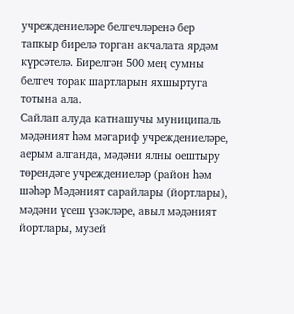учреждениеләре белгечләренә бер тапкыр бирелә торган акчалата ярдәм күрсәтелә. Бирелгән 500 мең сумны белгеч торак шартларын яхшыртуга тотына ала.
Сайлап алуда катнашучы муниципаль мәдәният һәм мәгариф учреждениеләре, аерым алганда, мәдәни ялны оештыру төрендәге учреждениеләр (район һәм шәһәр Мәдәният сарайлары (йортлары), мәдәни үсеш үзәкләре, авыл мәдәният йортлары, музей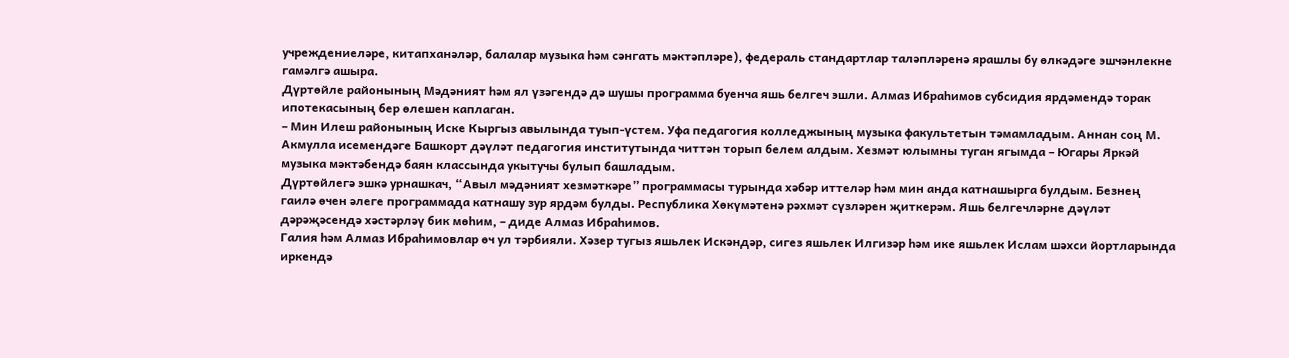учреждениеләре, китапханәләр, балалар музыка һәм сәнгать мәктәпләре), федераль стандартлар таләпләренә ярашлы бу өлкәдәге эшчәнлекне гамәлгә ашыра.
Дүртөйле районының Мәдәният һәм ял үзәгендә дә шушы программа буенча яшь белгеч эшли. Алмаз Ибраһимов субсидия ярдәмендә торак ипотекасының бер өлешен каплаган.
– Мин Илеш районының Иске Кыргыз авылында туып-үстем. Уфа педагогия колледжының музыка факультетын тәмамладым. Аннан соң М. Акмулла исемендәге Башкорт дәүләт педагогия институтында читтән торып белем алдым. Хезмәт юлымны туган ягымда – Югары Яркәй музыка мәктәбендә баян классында укытучы булып башладым.
Дүртөйлегә эшкә урнашкач, “Авыл мәдәният хезмәткәре” программасы турында хәбәр иттеләр һәм мин анда катнашырга булдым. Безнең гаилә өчен әлеге программада катнашу зур ярдәм булды. Республика Хөкүмәтенә рәхмәт сүзләрен җиткерәм. Яшь белгечләрне дәүләт дәрәҗәсендә хәстәрләү бик мөһим, – диде Алмаз Ибраһимов.
Галия һәм Алмаз Ибраһимовлар өч ул тәрбияли. Хәзер тугыз яшьлек Искәндәр, сигез яшьлек Илгизәр һәм ике яшьлек Ислам шәхси йортларында иркендә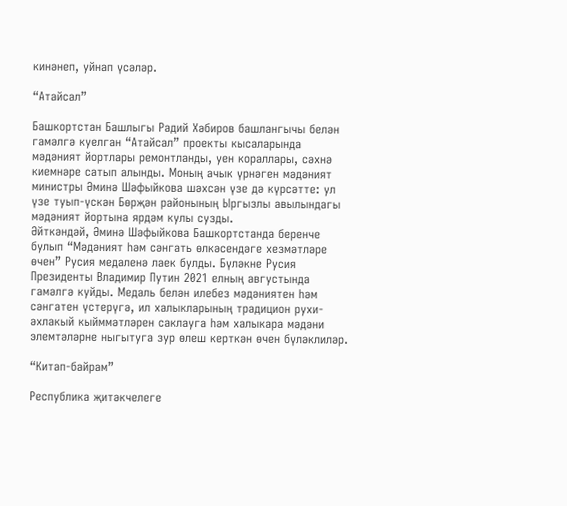кинәнеп, уйнап үсәләр.

“Атайсал”

Башкортстан Башлыгы Радий Хәбиров башлангычы белән гамәлгә куелган “Атайсал” проекты кысаларында мәдәният йортлары ремонтланды, уен кораллары, сәхнә киемнәре сатып алынды. Моның ачык үрнәген мәдәният министры Әминә Шәфыйкова шәхсән үзе дә күрсәтте: ул үзе туып-үскән Бөрҗән районының Ыргызлы авылындагы мәдәният йортына ярдәм кулы сузды.
Әйткәндәй, Әминә Шәфыйкова Башкортстанда беренче булып “Мәдәният һәм сәнгать өлкәсендәге хезмәтләре өчен” Русия медаленә лаек булды. Бүләкне Русия Президенты Владимир Путин 2021 елның августында гамәлгә куйды. Медаль белән илебез мәдәниятен һәм сәнгатен үстерүгә, ил халыкларының традицион рухи-әхлакый кыйммәтләрен саклауга һәм халыкара мәдәни элемтәләрне ныгытуга зур өлеш керткән өчен бүләклиләр.

“Китап-байрам”

Республика җитәкчелеге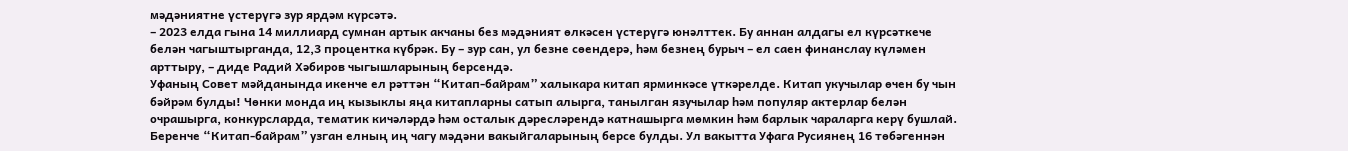мәдәниятне үстерүгә зур ярдәм күрсәтә.
– 2023 елда гына 14 миллиард сумнан артык акчаны без мәдәният өлкәсен үстерүгә юнәлттек. Бу аннан алдагы ел күрсәткече белән чагыштырганда, 12,3 процентка күбрәк. Бу – зур сан, ул безне сөендерә, һәм безнең бурыч – ел саен финанслау күләмен арттыру, – диде Радий Хәбиров чыгышларының берсендә.
Уфаның Совет мәйданында икенче ел рәттән “Китап-байрам” халыкара китап ярминкәсе үткәрелде. Китап укучылар өчен бу чын бәйрәм булды! Чөнки монда иң кызыклы яңа китапларны сатып алырга, танылган язучылар һәм популяр актерлар белән очрашырга, конкурсларда, тематик кичәләрдә һәм осталык дәресләрендә катнашырга мөмкин һәм барлык чараларга керү бушлай.
Беренче “Китап-байрам” узган елның иң чагу мәдәни вакыйгаларының берсе булды. Ул вакытта Уфага Русиянең 16 төбәгеннән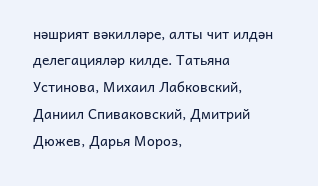нәшрият вәкилләре, алты чит илдән делегацияләр килде. Татьяна Устинова, Михаил Лабковский, Даниил Спиваковский, Дмитрий Дюжев, Дарья Мороз,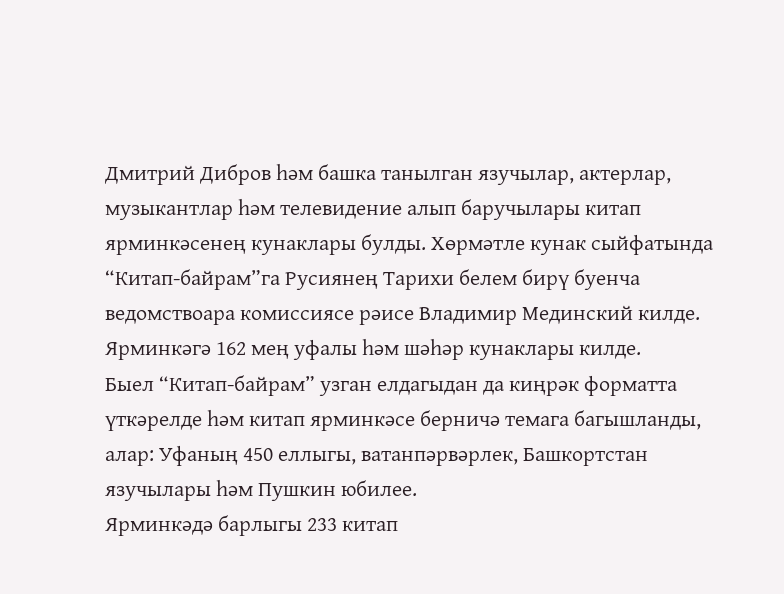Дмитрий Дибров һәм башка танылган язучылар, актерлар, музыкантлар һәм телевидение алып баручылары китап ярминкәсенең кунаклары булды. Хөрмәтле кунак сыйфатында “Китап-байрам”га Русиянең Тарихи белем бирү буенча ведомствоара комиссиясе рәисе Владимир Мединский килде. Ярминкәгә 162 мең уфалы һәм шәһәр кунаклары килде.
Быел “Китап-байрам” узган елдагыдан да киңрәк форматта үткәрелде һәм китап ярминкәсе берничә темага багышланды, алар: Уфаның 450 еллыгы, ватанпәрвәрлек, Башкортстан язучылары һәм Пушкин юбилее.
Ярминкәдә барлыгы 233 китап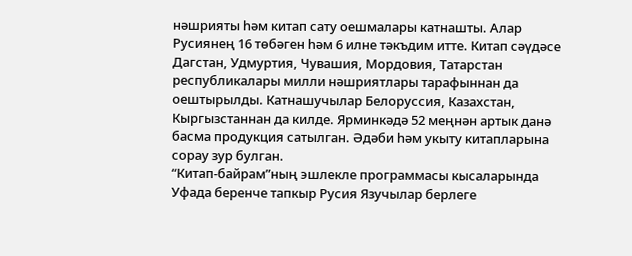нәшрияты һәм китап сату оешмалары катнашты. Алар Русиянең 16 төбәген һәм 6 илне тәкъдим итте. Китап сәүдәсе Дагстан, Удмуртия, Чувашия, Мордовия, Татарстан республикалары милли нәшриятлары тарафыннан да оештырылды. Катнашучылар Белоруссия, Казахстан, Кыргызстаннан да килде. Ярминкәдә 52 меңнән артык данә басма продукция сатылган. Әдәби һәм укыту китапларына сорау зур булган.
“Китап-байрам”ның эшлекле программасы кысаларында Уфада беренче тапкыр Русия Язучылар берлеге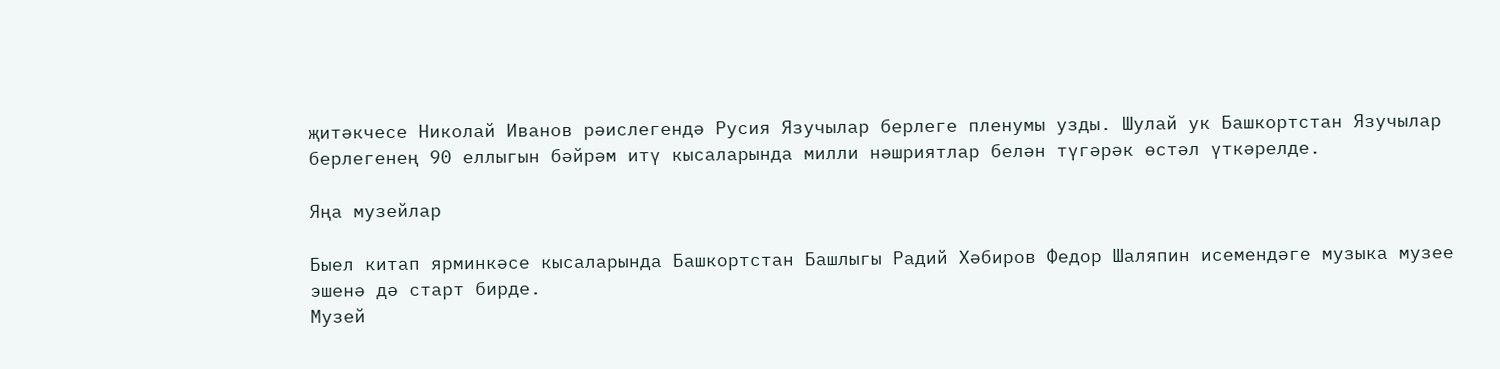җитәкчесе Николай Иванов рәислегендә Русия Язучылар берлеге пленумы узды. Шулай ук Башкортстан Язучылар берлегенең 90 еллыгын бәйрәм итү кысаларында милли нәшриятлар белән түгәрәк өстәл үткәрелде.

Яңа музейлар

Быел китап ярминкәсе кысаларында Башкортстан Башлыгы Радий Хәбиров Федор Шаляпин исемендәге музыка музее эшенә дә старт бирде.
Музей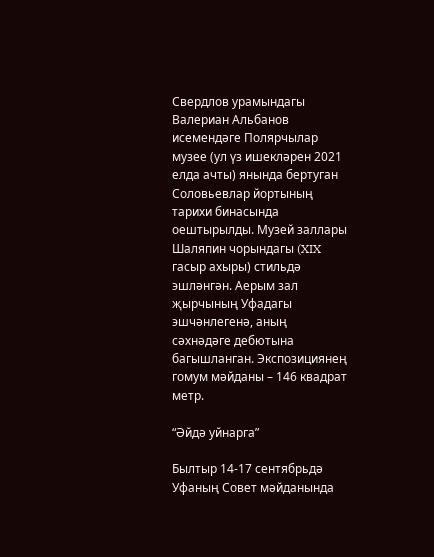Свердлов урамындагы Валериан Альбанов исемендәге Полярчылар музее (ул үз ишекләрен 2021 елда ачты) янында бертуган Соловьевлар йортының тарихи бинасында оештырылды. Музей заллары Шаляпин чорындагы (XIX гасыр ахыры) стильдә эшләнгән. Аерым зал җырчының Уфадагы эшчәнлегенә, аның сәхнәдәге дебютына багышланган. Экспозициянең гомум мәйданы – 146 квадрат метр.

“Әйдә уйнарга”

Былтыр 14-17 сентябрьдә Уфаның Совет мәйданында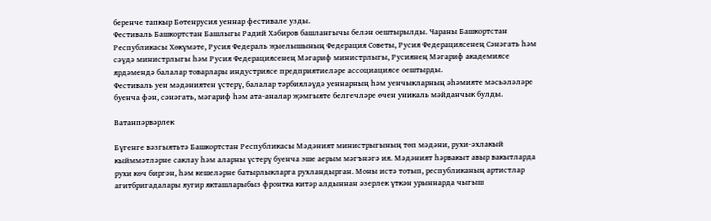беренче тапкыр Бөтенрусия уеннар фестивале узды.
Фестиваль Башкортстан Башлыгы Радий Хәбиров башлангычы белән оештырылды. Чараны Башкортстан Республикасы Хөкүмәте, Русия Федераль җыелышының Федерация Советы, Русия Федерациясенең Сәнәгать һәм сәүдә министрлыгы һәм Русия Федерациясенең Мәгариф министрлыгы, Русиянең Мәгариф академиясе ярдәмендә балалар товарлары индустриясе предприятиеләре ассоциациясе оештырды.
Фестиваль уен мәдәниятен үстерү, балалар тәрбияләүдә уеннарның һәм уенчыкларның әһәмияте мәсьәләләре буенча фән, сәнәгать, мәгариф һәм ата-аналар җәмгыяте белгечләре өчен уникаль мәйданчык булды.

Ватанпәрвәрлек

Бүгенге вәзгыятьтә Башкортстан Республикасы Мәдәният министрыгының төп мәдәни, рухи-әхлакый кыйммәтләрне саклау һәм аларны үстерү буенча эше аерым мәгънәгә ия. Мәдәният һәрвакыт авыр вакытларда рухи көч биргән, һәм кешеләрне батырлыкларга рухландырган. Моны истә тотып, республиканың артистлар агитбригадалары яугир якташларыбыз фронтка китәр алдыннан әзерлек үткән урыннарда чыгыш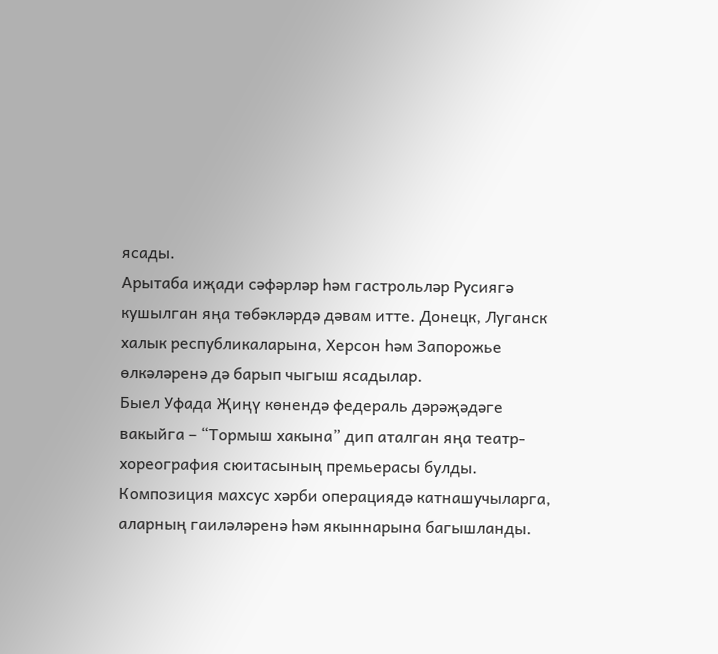ясады.
Арытаба иҗади сәфәрләр һәм гастрольләр Русиягә кушылган яңа төбәкләрдә дәвам итте. Донецк, Луганск халык республикаларына, Херсон һәм Запорожье өлкәләренә дә барып чыгыш ясадылар.
Быел Уфада Җиңү көнендә федераль дәрәҗәдәге вакыйга – “Тормыш хакына” дип аталган яңа театр-хореография сюитасының премьерасы булды. Композиция махсус хәрби операциядә катнашучыларга, аларның гаиләләренә һәм якыннарына багышланды.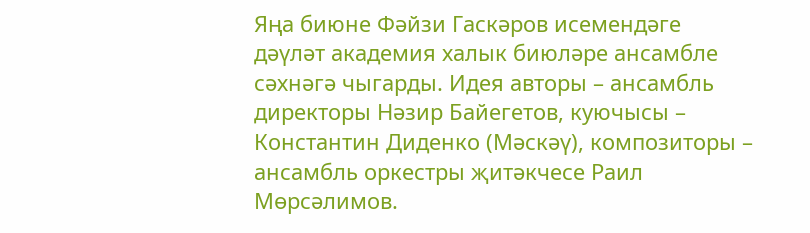Яңа биюне Фәйзи Гаскәров исемендәге дәүләт академия халык биюләре ансамбле сәхнәгә чыгарды. Идея авторы – ансамбль директоры Нәзир Байегетов, куючысы – Константин Диденко (Мәскәү), композиторы – ансамбль оркестры җитәкчесе Раил Мөрсәлимов.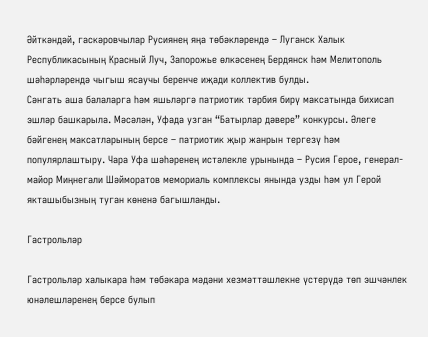Әйткәндәй, гаскәровчылар Русиянең яңа төбәкләрендә – Луганск Халык Республикасының Красный Луч, Запорожье өлкәсенең Бердянск һәм Мелитополь шәһәрләрендә чыгыш ясаучы беренче иҗади коллектив булды.
Сәнгать аша балаларга һәм яшьләргә патриотик тәрбия бирү максатында бихисап эшләр башкарыла. Мәсәлән, Уфада узган “Батырлар дәвере” конкурсы. Әлеге бәйгенең максатларының берсе – патриотик җыр жанрын тергезү һәм популярлаштыру. Чара Уфа шәһәренең истәлекле урынында – Русия Герое, генерал-майор Миңнегали Шәйморатов мемориаль комплексы янында узды һәм ул Герой якташыбызның туган көненә багышланды.

Гастрольләр

Гастрольләр халыкара һәм төбәкара мәдәни хезмәттәшлекне үстерүдә төп эшчәнлек юнәлешләренең берсе булып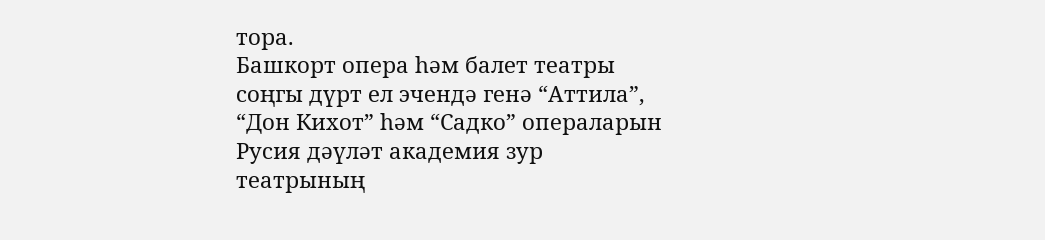тора.
Башкорт опера һәм балет театры соңгы дүрт ел эчендә генә “Аттила”, “Дон Кихот” һәм “Садко” операларын Русия дәүләт академия зур театрының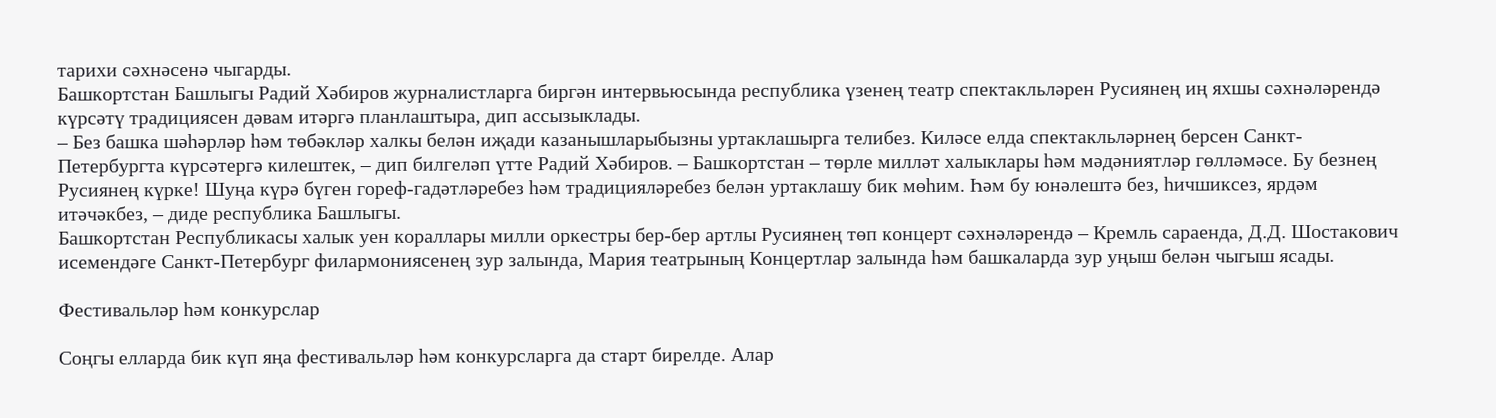тарихи сәхнәсенә чыгарды.
Башкортстан Башлыгы Радий Хәбиров журналистларга биргән интервьюсында республика үзенең театр спектакльләрен Русиянең иң яхшы сәхнәләрендә күрсәтү традициясен дәвам итәргә планлаштыра, дип ассызыклады.
– Без башка шәһәрләр һәм төбәкләр халкы белән иҗади казанышларыбызны уртаклашырга телибез. Киләсе елда спектакльләрнең берсен Санкт-Петербургта күрсәтергә килештек, – дип билгеләп үтте Радий Хәбиров. – Башкортстан – төрле милләт халыклары һәм мәдәниятләр гөлләмәсе. Бу безнең Русиянең күрке! Шуңа күрә бүген гореф-гадәтләребез һәм традицияләребез белән уртаклашу бик мөһим. Һәм бу юнәлештә без, һичшиксез, ярдәм итәчәкбез, – диде республика Башлыгы.
Башкортстан Республикасы халык уен кораллары милли оркестры бер-бер артлы Русиянең төп концерт сәхнәләрендә – Кремль сараенда, Д.Д. Шостакович исемендәге Санкт-Петербург филармониясенең зур залында, Мария театрының Концертлар залында һәм башкаларда зур уңыш белән чыгыш ясады.

Фестивальләр һәм конкурслар

Соңгы елларда бик күп яңа фестивальләр һәм конкурсларга да старт бирелде. Алар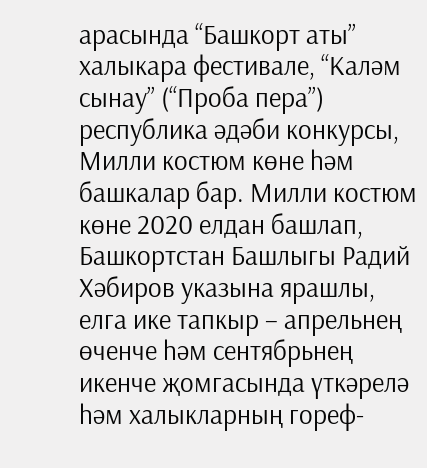арасында “Башкорт аты” халыкара фестивале, “Каләм сынау” (“Проба пера”) республика әдәби конкурсы, Милли костюм көне һәм башкалар бар. Милли костюм көне 2020 елдан башлап, Башкортстан Башлыгы Радий Хәбиров указына ярашлы, елга ике тапкыр – апрельнең өченче һәм сентябрьнең икенче җомгасында үткәрелә һәм халыкларның гореф-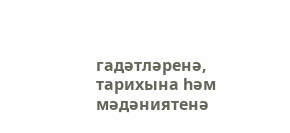гадәтләренә, тарихына һәм мәдәниятенә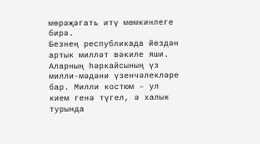мөрәҗәгать итү мөмкинлеге бирә.
Безнең республикада йөздән артык милләт вәкиле яши. Аларның һәркайсының үз милли-мәдәни үзенчәлекләре бар. Милли костюм – ул кием генә түгел, ә халык турында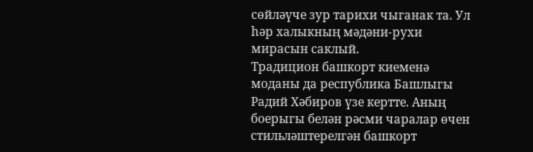сөйләүче зур тарихи чыганак та. Ул һәр халыкның мәдәни-рухи мирасын саклый.
Традицион башкорт киеменә моданы да республика Башлыгы Радий Хәбиров үзе кертте. Аның боерыгы белән рәсми чаралар өчен стильләштерелгән башкорт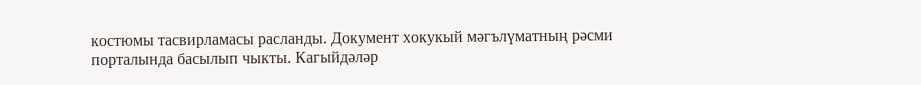костюмы тасвирламасы расланды. Документ хокукый мәгълүматның рәсми порталында басылып чыкты. Кагыйдәләр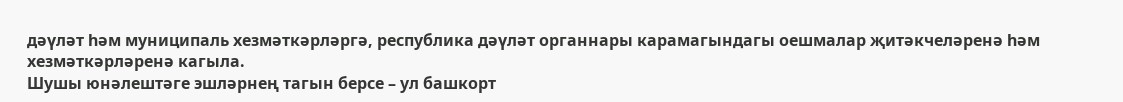дәүләт һәм муниципаль хезмәткәрләргә, республика дәүләт органнары карамагындагы оешмалар җитәкчеләренә һәм хезмәткәрләренә кагыла.
Шушы юнәлештәге эшләрнең тагын берсе – ул башкорт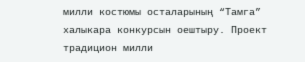милли костюмы осталарының “Тамга” халыкара конкурсын оештыру. Проект традицион милли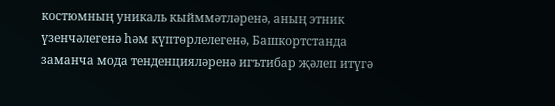костюмның уникаль кыйммәтләренә, аның этник үзенчәлегенә һәм күптөрлелегенә, Башкортстанда заманча мода тенденцияләренә игътибар җәлеп итүгә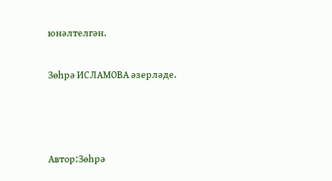юнәлтелгән.

Зөһрә ИСЛАМОВА әзерләде.



Автор:Зөһрә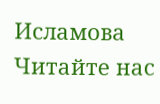Исламова
Читайте нас